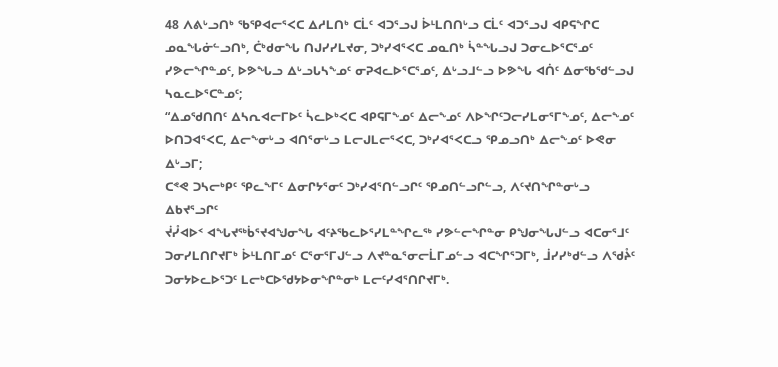48 ᐱᕕᒡᓗᑎᒃ ᖃᕿᐊᓕᕐᐸᑕ ᐃᓱᒪᑎᒃ ᑕᒫᑦ ᐊᑐᕐᓗᒍ ᐆᒻᒪᑎᑎᒡᓗ ᑕᒫᑦ ᐊᑐᕐᓗᒍ ᐊᑭᕋᖏᑕ ᓄᓇᖓᓃᓪᓗᑎᒃ, ᑖᒃᑯᓂᖓ ᑎᒍᓯᓯᒪᔪᓂ, ᑐᒃᓯᐊᕐᐸᑕ ᓄᓇᑎᒃ ᓵᓐᖓᓗᒍ ᑐᓂᓚᐅᕐᑕᕐᓄᑦ ᓯᕗᓕᖏᓐᓄᑦ, ᐅᕗᖓᓗ ᐃᒡᓗᒐᓴᖕᓄᑦ ᓂᕈᐊᓚᐅᕐᑕᕐᓄᑦ, ᐃᒡᓗᒧᓪᓗ ᐅᕗᖓ ᐊᑏᑦ ᐃᓂᖃᖁᓪᓗᒍ ᓴᓇᓚᐅᕐᑕᓐᓄᑦ;
“ᐃᓄᖁᑎᑎᑦ ᐃᓴᕆᐊᓕᒥᐅᑦ ᓵᓚᐅᒃᐸᑕ ᐊᑭᕋᒥᖕᓄᑦ ᐃᓕᖕᓄᑦ ᐱᐅᖏᑦᑐᓕᓯᒪᓂᕐᒥᖕᓄᑦ, ᐃᓕᖕᓄᑦ ᐅᑎᑐᐊᕐᐸᑕ, ᐃᓕᖕᓂᒡᓗ ᐊᑎᕐᓂᒡᓗ ᒪᓕᒍᒪᓕᕐᐸᑕ, ᑐᒃᓯᐊᕐᐸᑕᓗ ᕿᓄᓗᑎᒃ ᐃᓕᖕᓄᑦ ᐅᕙᓂ ᐃᒡᓗᒥ;
ᑕᕝᕙ ᑐᓴᓕᒃᑭᑦ ᕿᓚᖕᒥᑦ ᐃᓂᒋᔭᕐᓂᑦ ᑐᒃᓯᐊᕐᑎᓪᓗᒋᑦ ᕿᓄᑎᓪᓗᒋᓪᓗ, ᐱᑦᔪᑎᖏᓐᓂᒡᓗ ᐃᑲᔪᕐᓗᒋᑦ
ᔫᓮᐊᐅᑉ ᐊᖓᔪᖅᑳᕐᔪᐊᖑᓂᖓ ᐊᑦᔨᖃᓚᐅᕐᓯᒪᓐᖏᓚᖅ ᓯᕗᓪᓕᖏᓐᓂ ᑭᖑᓂᖓᒍᓪᓗ ᐊᑕᓂᕐᒧᑦ ᑐᓂᓯᒪᑎᒋᔪᒥᒃ ᐆᒻᒪᑎᒥᓄᑦ ᑕᕐᓂᕐᒥᒍᓪᓗ ᐱᔪᓐᓇᕐᓂᓕᒫᒥᓄᓪᓗ ᐊᑕᖏᕐᑐᒥᒃ, ᒨᓯᓯᒃᑯᓪᓗ ᐱᖁᔧᑦ ᑐᓂᔭᐅᓚᐅᕐᑐᑦ ᒪᓕᒃᑕᐅᖁᔭᐅᓂᖏᓐᓂᒃ ᒪᓕᑦᓯᐊᕐᑎᒋᔪᒥᒃ.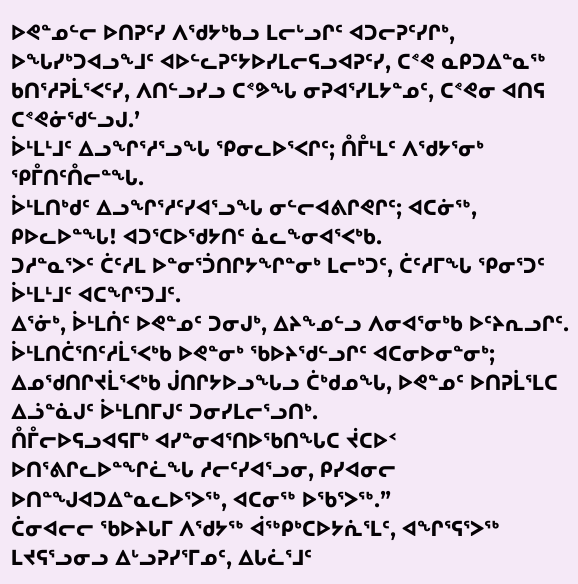ᐅᕙᓐᓄᓪᓕ ᐅᑎᕈᑦᓯ ᐱᖁᔭᒃᑲᓗ ᒪᓕᒡᓗᒋᑦ ᐊᑐᓕᕈᑦᓯᒋᒃ, ᐅᖓᓯᒃᑐᐊᓗᖕᒧᑦ ᐊᐅᓪᓚᕈᑦᔭᐅᓯᒪᓕᕋᓗᐊᕈᑦᓯ, ᑕᕝᕙ ᓇᑭᑐᐃᓐᓇᖅ ᑲᑎᕐᓱᕈᒫᕐᐸᑦᓯ, ᐱᑎᓪᓗᓯᓗ ᑕᕝᕗᖓ ᓂᕈᐊᕐᓯᒪᔭᓐᓄᑦ, ᑕᕝᕙᓂ ᐊᑎᕋ ᑕᕝᕙᓃᖁᓪᓗᒍ.’
ᐆᒻᒪᒻᒧᑦ ᐃᓗᖏᕐᓱᕐᓗᖓ ᕿᓂᓚᐅᕐᐸᒋᑦ; ᑍᒤᒻᒪᑦ ᐱᖁᔭᕐᓂᒃ ᕿᒤᑎᑦᑍᓕᓐᖓ.
ᐆᒻᒪᑎᒃᑯᑦ ᐃᓗᖏᕐᓱᑦᓯᐊᕐᓗᖓ ᓂᓪᓕᐊᕕᒋᕙᒋᑦ; ᐊᑕᓃᖅ, ᑭᐅᓚᐅᓐᖓ! ᐊᑐᕐᑕᐅᖁᔭᑎᑦ ᓈᓚᖕᓂᐊᕐᐸᒃᑲ.
ᑐᓱᓐᓇᕐᐳᑦ ᑖᑦᓱᒪ ᐅᓐᓂᕐᑑᑎᒋᔭᖏᓐᓂᒃ ᒪᓕᒃᑐᑦ, ᑖᑦᓱᒥᖓ ᕿᓂᕐᑐᑦ ᐆᒻᒪᒻᒧᑦ ᐊᑕᖏᕐᑐᒧᑦ.
ᐃᕐᓃᒃ, ᐆᒻᒪᑏᑦ ᐅᕙᓐᓄᑦ ᑐᓂᒍᒃ, ᐃᔨᖕᓄᓪᓗ ᐱᓂᐊᕐᓂᒃᑲ ᐅᑦᔨᕆᓗᒋᑦ.
ᐆᒻᒪᑎᑖᕐᑎᑦᓱᒫᕐᐸᒃᑲ ᐅᕙᓐᓂᒃ ᖃᐅᔨᖁᓪᓗᒋᑦ ᐊᑕᓂᐅᓂᓐᓂᒃ; ᐃᓄᖁᑎᒋᔪᒫᕐᐸᒃᑲ ᒎᑎᒋᔭᐅᓗᖓᓗ ᑖᒃᑯᓄᖓ, ᐅᕙᓐᓄᑦ ᐅᑎᕈᒫᕐᒪᑕ ᐃᓘᓐᓈᒍᑦ ᐆᒻᒪᑎᒥᒍᑦ ᑐᓂᓯᒪᓕᕐᓗᑎᒃ.
ᑍᒤᓕᐅᕋᓗᐊᕋᒥᒃ ᐊᓯᓐᓂᐊᕐᑎᐅᖃᑎᖓᑕ ᔫᑕᐅᑉ ᐅᑎᕐᕕᒋᓚᐅᓐᖏᓛᖓ ᓱᓕᑦᓯᐊᕐᓗᓂ, ᑭᓯᐊᓂᓕ ᐅᑎᓐᖑᐊᑐᐃᓐᓇᓚᐅᕐᐳᖅ, ᐊᑕᓂᖅ ᐅᖃᕐᐳᖅ.”
ᑖᓂᐊᓕᓕ ᖃᐅᔨᒐᒥ ᐱᖁᔭᖅ ᐋᖅᑭᒃᑕᐅᔭᕇᕐᒪᑦ, ᐊᖏᕐᕋᕐᐳᖅ ᒪᔪᕋᕐᓗᓂᓗ ᐃᒡᓗᕈᓯᕐᒥᓄᑦ, ᐃᒐᓛᕐᒧᑦ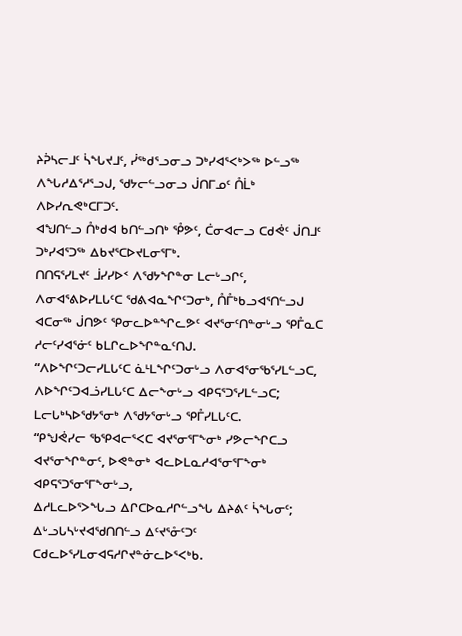ᔨᕉᓴᓕᒧᑦ ᓵᖓᔪᒧᑦ, ᓰᖅᑯᕐᓗᓂᓗ ᑐᒃᓯᐊᕐᐸᒃᐳᖅ ᐅᓪᓗᖅ ᐱᖓᓱᐃᕐᓱᕐᓗᒍ, ᖁᔭᓕᓪᓗᓂᓗ ᒎᑎᒥᓄᑦ ᑍᒫᒃ ᐱᐅᓯᕆᕙᒃᑕᒥᑐᑦ.
ᐊᖑᑎᓪᓗ ᑍᒃᑯᐊ ᑲᑎᓪᓗᑎᒃ ᕾᕗᑦ, ᑖᓂᐊᓕᓗ ᑕᑯᕚᑦ ᒎᑎᒧᑦ ᑐᒃᓯᐊᕐᑐᖅ ᐃᑲᔪᕐᑕᐅᔪᒪᓂᕐᒥᒃ.
ᑎᑎᕋᕐᓯᒪᔪᑦ ᒨᓯᓯᐅᑉ ᐱᖁᔭᖏᓐᓂ ᒪᓕᒡᓗᒋᑦ, ᐱᓂᐊᕐᕕᐅᓯᒪᒐᑦᑕ ᖁᕕᐊᓇᖏᑦᑐᓂᒃ, ᑍᒤᒃᑲᓗᐊᕐᑎᓪᓗᒍ ᐊᑕᓂᖅ ᒎᑎᕗᑦ ᕿᓂᓚᐅᓐᖏᓚᕗᑦ ᐊᔪᕐᓂᑦᑎᓐᓂᒡᓗ ᕿᒤᓇᑕ ᓱᓕᑦᓯᐊᕐᓃᑦ ᑲᒪᒋᓚᐅᖏᓐᓇᑦᑎᒍ.
“ᐱᐅᖏᑦᑐᓕᓯᒪᒐᑦᑕ ᓈᒻᒪᖏᑦᑐᓂᒡᓗ ᐱᓂᐊᕐᓂᖃᕐᓯᒪᓪᓗᑕ, ᐱᐅᖏᑦᑐᐊᓘᓯᒪᒐᑦᑕ ᐃᓕᖕᓂᒡᓗ ᐊᑭᕋᕐᑐᕐᓯᒪᓪᓗᑕ; ᒪᓕᒐᒃᓴᐅᖁᔭᕐᓂᒃ ᐱᖁᔭᕐᓂᒡᓗ ᕿᒤᓯᒪᒐᑦᑕ.
“ᑭᖑᕚᓯᓕ ᖃᕿᐊᓕᕐᐸᑕ ᐊᔪᕐᓂᕐᒥᖕᓂᒃ ᓯᕗᓕᖏᑕᓗ ᐊᔪᕐᓂᖏᓐᓂᑦ, ᐅᕙᓐᓂᒃ ᐊᓚᐅᒪᓇᓱᐊᕐᓂᕐᒥᖕᓂᒃ ᐊᑭᕋᕐᑐᕐᓂᕐᒥᖕᓂᒡᓗ,
ᐃᓱᒪᓚᐅᕐᐳᖓᓗ ᐃᒋᑕᐅᓇᓱᒋᓪᓗᖓ ᐃᔨᕕᑦ ᓵᖓᓂᑦ; ᐃᒡᓗᒐᓴᒡᔪᐊᖁᑎᑎᓪᓗ ᐃᑦᔪᕐᓁᑦᑐᑦ ᑕᑯᓚᐅᕐᓯᒪᓂᐊᕋᓱᒋᔪᓐᓃᓚᐅᕐᐸᒃᑲ.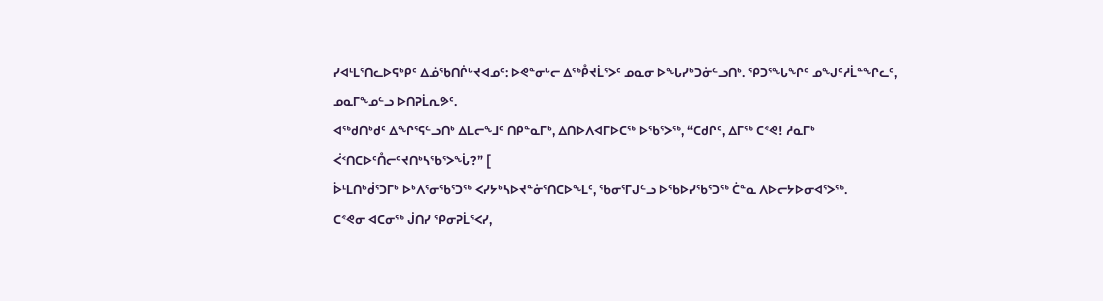ᓯᐊᒻᒪᕐᑎᓚᐅᕋᒃᑭᑦ ᐃᓅᖃᑎᒌᒡᔪᐊᓄᑦ: ᐅᕙᓐᓂᒡᓕ ᐃᖅᑬᔪᒫᕐᐳᑦ ᓄᓇᓂ ᐅᖓᓯᒃᑐᓃᓪᓗᑎᒃ. ᕿᑐᕐᖓᖏᑦ ᓄᖑᑦᓱᒫᓐᖏᓚᑦ, ᓄᓇᒥᖕᓄᓪᓗ ᐅᑎᕈᒫᕆᕗᑦ.
ᐊᖅᑯᑎᒃᑯᑦ ᐃᖏᕐᕋᓪᓗᑎᒃ ᐃᒪᓕᖕᒧᑦ ᑎᑭᓐᓇᒥᒃ, ᐃᑎᐅᐱᐊᒥᐅᑕᖅ ᐅᖃᕐᐳᖅ, “ᑕᑯᒋᑦ, ᐃᒥᖅ ᑕᕝᕙ! ᓱᓇᒥᒃ ᐹᑉᑎᑕᐅᑦᑍᓕᑦᔪᑎᒃᓴᖃᕐᐳᖔ?” [
ᐆᒻᒪᑎᒃᑰᕐᑐᒥᒃ ᐅᒃᐱᕐᓂᖃᕐᑐᖅ ᐸᓯᔭᒃᓴᐅᔪᓐᓃᕐᑎᑕᐅᖕᒪᑦ, ᖃᓂᕐᒥᒍᓪᓗ ᐅᖃᐅᓯᖃᕐᑐᖅ ᑖᓐᓇ ᐱᐅᓕᔭᐅᓂᐊᕐᐳᖅ.
ᑕᕝᕙᓂ ᐊᑕᓂᖅ ᒎᑎᓯ ᕿᓂᕈᒫᕐᐸᓯ,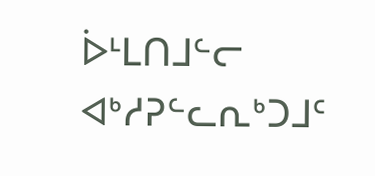ᐆᒻᒪᑎᒧᓪᓕ ᐊᒃᓱᕈᓪᓚᕆᒃᑐᒧᑦ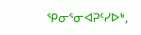ᕿᓂᕐᓂᐊᕈᑦᓯᐅᒃ,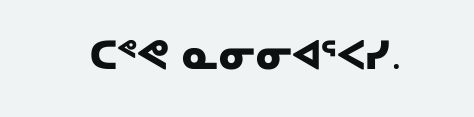ᑕᕝᕙ ᓇᓂᓂᐊᕐᐸᓯ.